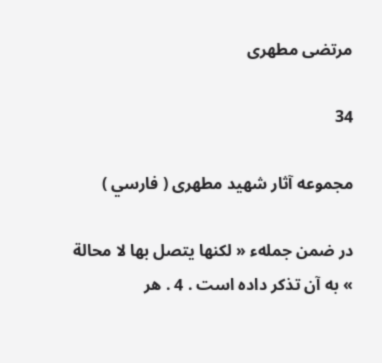مرتضى مطهرى

34

مجموعه آثار شهيد مطهرى ( فارسي )

در ضمن جملهء « لكنها يتصل بها لا محالة » به آن تذكر داده است . 4 . هر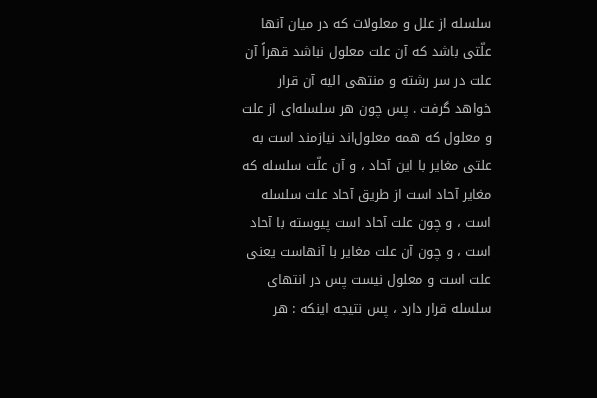سلسله از علل و معلولات كه در ميان آنها علّتى باشد كه آن علت معلول نباشد قهراً آن علت در سر رشته و منتهى اليه آن قرار خواهد گرفت . پس چون هر سلسله‌اى از علت و معلول كه همه معلول‌اند نيازمند است به علتى مغاير با اين آحاد ، و آن علّت سلسله كه مغاير آحاد است از طريق آحاد علت سلسله است ، و چون علت آحاد است پيوسته با آحاد است ، و چون آن علت مغاير با آنهاست يعنى علت است و معلول نيست پس در انتهاى سلسله قرار دارد ، پس نتيجه اينكه : هر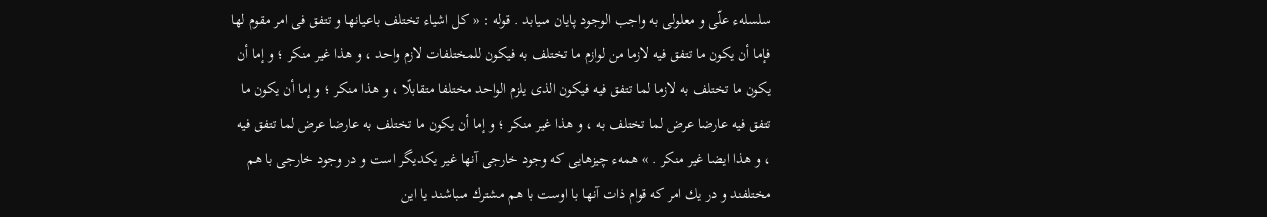سلسلهء علّى و معلولى به واجب الوجود پايان مىيابد . قوله : « كل اشياء تختلف باعيانها و تتفق فى امر مقوم لها فإما أن يكون ما تتفق فيه لازما من لوازم ما تختلف به فيكون للمختلفات لازم واحد ، و هذا غير منكر ؛ و إما أن يكون ما تختلف به لازما لما تتفق فيه فيكون الذى يلزم الواحد مختلفا متقابلًا ، و هذا منكر ؛ و إما أن يكون ما تتفق فيه عارضا عرض لما تختلف به ، و هذا غير منكر ؛ و إما أن يكون ما تختلف به عارضا عرض لما تتفق فيه ، و هذا ايضا غير منكر . » همهء چيزهايى كه وجود خارجى آنها غير يكديگر است و در وجود خارجى با هم مختلفند و در يك امر كه قوام ذات آنها با اوست با هم مشترك مىباشند يا اين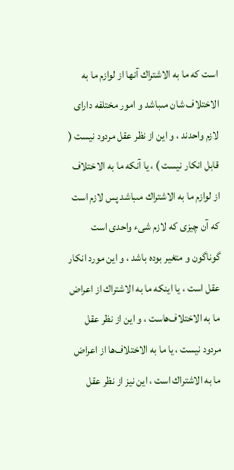است كه ما به الاشتراك آنها از لوازم ما به الاختلاف شان مىباشد و امور مختلفه داراى لازم واحدند ، و اين از نظر عقل مردود نيست ( قابل انكار نيست ) ، يا آنكه ما به الاختلاف از لوازم ما به الاشتراك مىباشد پس لازم است كه آن چيزى كه لازم شىء واحدى است گوناگون و متغير بوده باشد ، و اين مورد انكار عقل است ، يا اينكه ما به الاشتراك از اعراض ما به الاختلاف‌هاست ، و اين از نظر عقل مردود نيست ، يا ما به الاختلاف‌ها از اعراض ما به الاشتراك است ، اين نيز از نظر عقل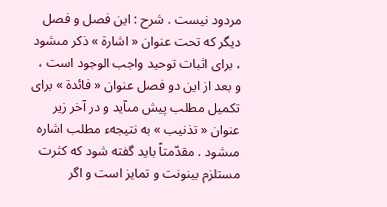مردود نيست . شرح : اين فصل و فصل ديگر كه تحت عنوان « اشارة » ذكر مىشود ، براى اثبات توحيد واجب الوجود است ، و بعد از اين دو فصل عنوان « فائدة » براى تكميل مطلب پيش مىآيد و در آخر زير عنوان « تذنيب » به نتيجهء مطلب اشاره مىشود . مقدّمتاً بايد گفته شود كه كثرت مستلزم بينونت و تمايز است و اگر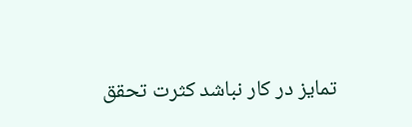تمايز در كار نباشد كثرت تحقق